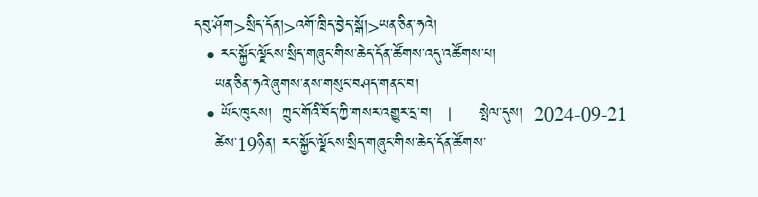དབུ་ཤོག>སྲིད་དོན།>འགོ་ཁྲིད་བྱེད་སྒོ།>ཡན་ཅིན་ཧའེ།
  • རང་སྐྱོང་ལྗོངས་སྲིད་གཞུང་གིས་ཆེད་དོན་ཚོགས་འདུ་འཚོགས་པ།
    ཡན་ཅིན་ཧའེ་ཞུགས་ནས་གསུང་བཤད་གནང་བ།
  • ཡོང་ཁུངས།  ཀྲུང་གོའི་བོད་ཀྱི་གསར་འགྱུར་དྲ་བ།   |     སྤེལ་དུས།  2024-09-21
    ཚེས་19ཉིན། རང་སྐྱོང་ལྗོངས་སྲིད་གཞུང་གིས་ཆེད་དོན་ཚོགས་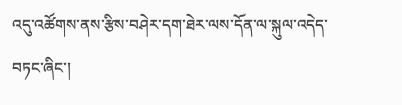འདུ་འཚོགས་ནས་རྩིས་བཤེར་དག་ཐེར་ལས་དོན་ལ་སྐུལ་འདེད་བཏང་ཞིང་།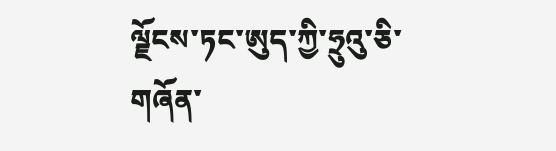ལྗོངས་ཏང་ཨུད་ཀྱི་ཧྲུའུ་ཅི་གཞོན་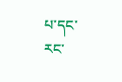པ་དང་རང་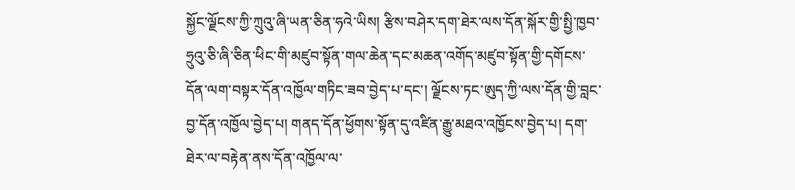སྐྱོང་ལྗོངས་ཀྱི་ཀྲུའུ་ཞི་ཡན་ཅིན་ཧའེ་ཡིས། རྩིས་བཤེར་དག་ཐེར་ལས་དོན་སྐོར་གྱི་སྤྱི་ཁྱབ་ཧྲུའུ་ཅི་ཞི་ཅིན་ཕིང་གི་མཛུབ་སྟོན་གལ་ཆེན་དང་མཆན་འགོད་མཛུབ་སྟོན་གྱི་དགོངས་དོན་ལག་བསྟར་དོན་འཁྱོལ་གཏིང་ཟབ་བྱེད་པ་དང་། ལྗོངས་ཏང་ཨུད་ཀྱི་ལས་དོན་གྱི་བླང་བྱ་དོན་འཁྱོལ་བྱེད་པ། གནད་དོན་ཕྱོགས་སྟོན་དུ་འཛིན་རྒྱུ་མཐའ་འཁྱོངས་བྱེད་པ། དག་ཐེར་ལ་བརྟེན་ནས་དོན་འཁྱོལ་ལ་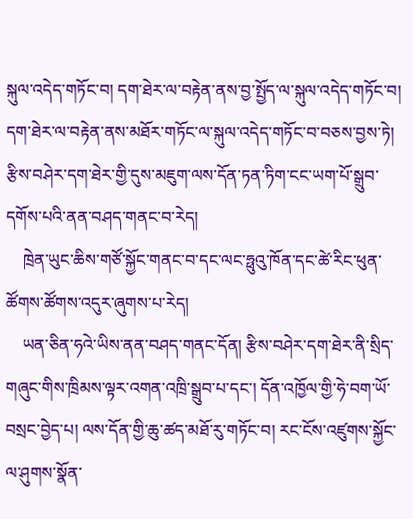སྐུལ་འདེད་གཏོང་བ། དག་ཐེར་ལ་བརྟེན་ནས་བྱ་སྤྱོད་ལ་སྐུལ་འདེད་གཏོང་བ། དག་ཐེར་ལ་བརྟེན་ནས་མཐོར་གཏོང་ལ་སྐུལ་འདེད་གཏོང་བ་བཅས་བྱས་ཏེ། རྩིས་བཤེར་དག་ཐེར་གྱི་དུས་མཇུག་ལས་དོན་ཏན་ཏིག་ངང་ཡག་པོ་སྒྲུབ་དགོས་པའི་ནན་བཤད་གནང་བ་རེད།
    ཁྲེན་ཡུང་ཆིས་གཙོ་སྐྱོང་གནང་བ་དང་ལང་ཧྥུའུ་ཁོན་དང་ཚེ་རིང་ཕུན་ཚོགས་ཚོགས་འདུར་ཞུགས་པ་རེད།
    ཡན་ཅིན་ཧའེ་ཡིས་ནན་བཤད་གནང་དོན། རྩིས་བཤེར་དག་ཐེར་ནི་སྲིད་གཞུང་གིས་ཁྲིམས་ལྟར་འགན་འཁྲི་སྒྲུབ་པ་དང་། དོན་འཁྱོལ་གྱི་ཧེ་བག་ཡོ་བསྲང་བྱེད་པ། ལས་དོན་གྱི་ཆུ་ཚད་མཐོ་རུ་གཏོང་བ། རང་ངོས་འཛུགས་སྐྱོང་ལ་ཤུགས་སྣོན་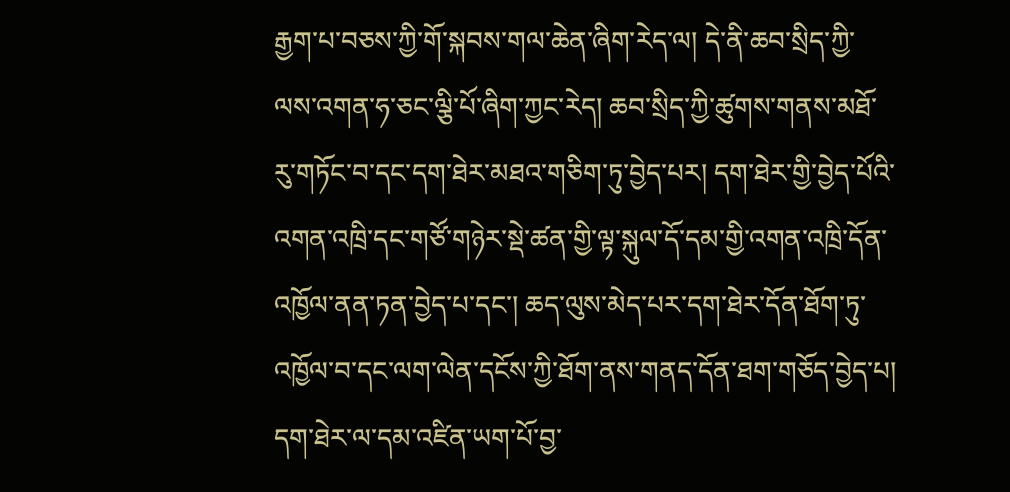རྒྱག་པ་བཅས་ཀྱི་གོ་སྐབས་གལ་ཆེན་ཞིག་རེད་ལ། དེ་ནི་ཆབ་སྲིད་ཀྱི་ལས་འགན་ཧ་ཅང་ལྕི་པོ་ཞིག་ཀྱང་རེད། ཆབ་སྲིད་ཀྱི་ཚུགས་གནས་མཐོ་རུ་གཏོང་བ་དང་དག་ཐེར་མཐའ་གཅིག་ཏུ་བྱེད་པར། དག་ཐེར་གྱི་བྱེད་པོའི་འགན་འཁྲི་དང་གཙོ་གཉེར་སྡེ་ཚན་གྱི་ལྟ་སྐུལ་དོ་དམ་གྱི་འགན་འཁྲི་དོན་འཁྱོལ་ནན་ཏན་བྱེད་པ་དང་། ཆད་ལུས་མེད་པར་དག་ཐེར་དོན་ཐོག་ཏུ་འཁྱོལ་བ་དང་ལག་ལེན་དངོས་ཀྱི་ཐོག་ནས་གནད་དོན་ཐག་གཅོད་བྱེད་པ། དག་ཐེར་ལ་དམ་འཛིན་ཡག་པོ་བྱ་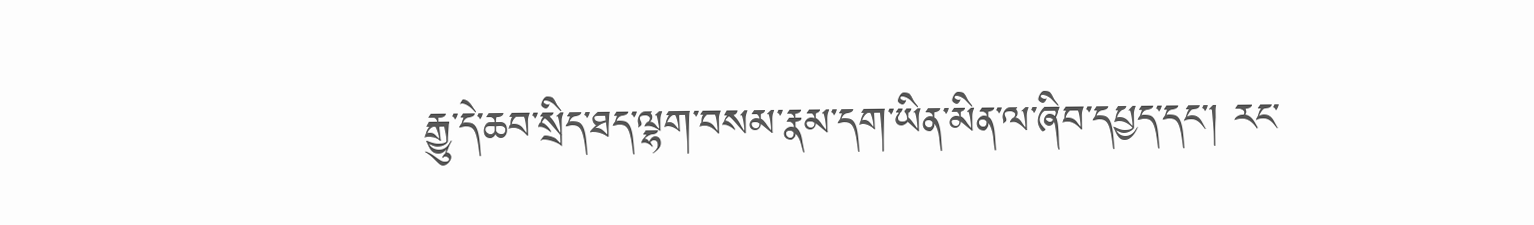རྒྱུ་དེ་ཆབ་སྲིད་ཐད་ལྷག་བསམ་རྣམ་དག་ཡིན་མིན་ལ་ཞིབ་དཔྱད་དང་། རང་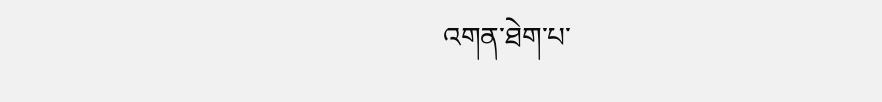འགན་ཐེག་པ་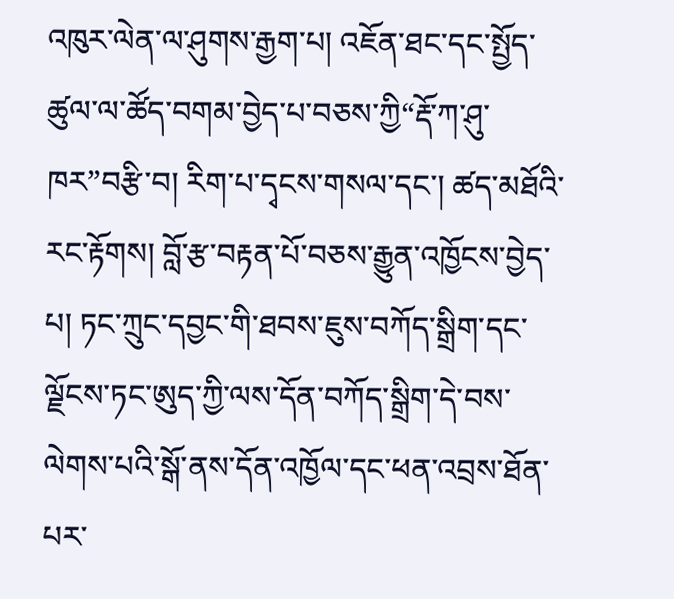འཁུར་ལེན་ལ་ཤུགས་རྒྱག་པ། འཇོན་ཐང་དང་སྤྱོད་ཚུལ་ལ་ཚོད་བགམ་བྱེད་པ་བཅས་ཀྱི“རྡོ་ཀ་ཤུ་ཁར”བརྩི་བ། རིག་པ་དྭངས་གསལ་དང་། ཚད་མཐོའི་རང་རྟོགས། བློ་རྩ་བརྟན་པོ་བཅས་རྒྱུན་འཁྱོངས་བྱེད་པ། ཏང་ཀྲུང་དབྱང་གི་ཐབས་ཇུས་བཀོད་སྒྲིག་དང་ལྗོངས་ཏང་ཨུད་ཀྱི་ལས་དོན་བཀོད་སྒྲིག་དེ་བས་ལེགས་པའི་སྒོ་ནས་དོན་འཁྱོལ་དང་ཕན་འབྲས་ཐོན་པར་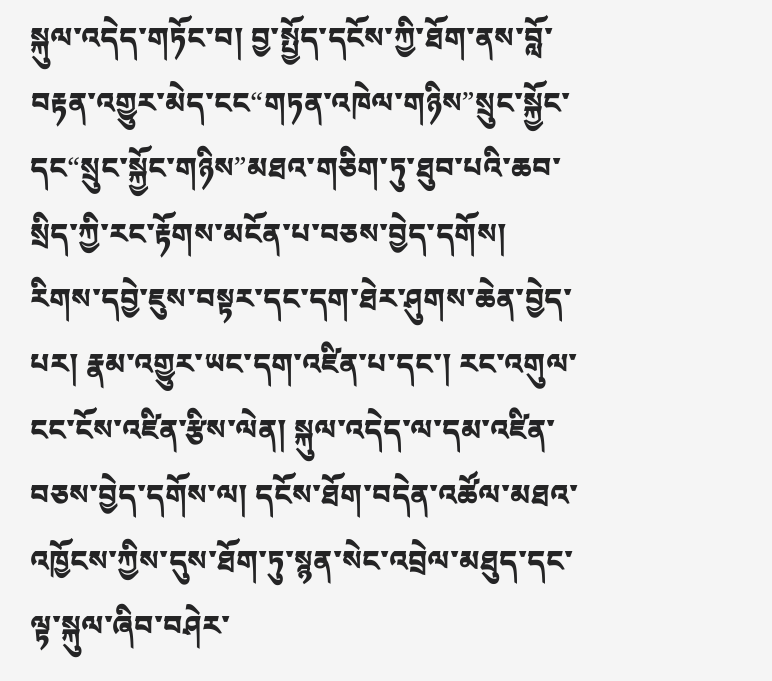སྐུལ་འདེད་གཏོང་བ། བྱ་སྤྱོད་དངོས་ཀྱི་ཐོག་ནས་བློ་བརྟན་འགྱུར་མེད་ངང“གཏན་འཁེལ་གཉིས”སྲུང་སྐྱོང་དང“སྲུང་སྐྱོང་གཉིས”མཐའ་གཅིག་ཏུ་ཐུབ་པའི་ཆབ་སྲིད་ཀྱི་རང་རྟོགས་མངོན་པ་བཅས་བྱེད་དགོས། རིགས་དབྱེ་ཇུས་བསྟར་དང་དག་ཐེར་ཤུགས་ཆེན་བྱེད་པར། རྣམ་འགྱུར་ཡང་དག་འཛིན་པ་དང་། རང་འགུལ་ངང་ངོས་འཛིན་རྩིས་ལེན། སྐུལ་འདེད་ལ་དམ་འཛིན་བཅས་བྱེད་དགོས་ལ། དངོས་ཐོག་བདེན་འཚོལ་མཐའ་འཁྱོངས་ཀྱིས་དུས་ཐོག་ཏུ་སྙན་སེང་འབྲེལ་མཐུད་དང་ལྟ་སྐུལ་ཞིབ་བཤེར་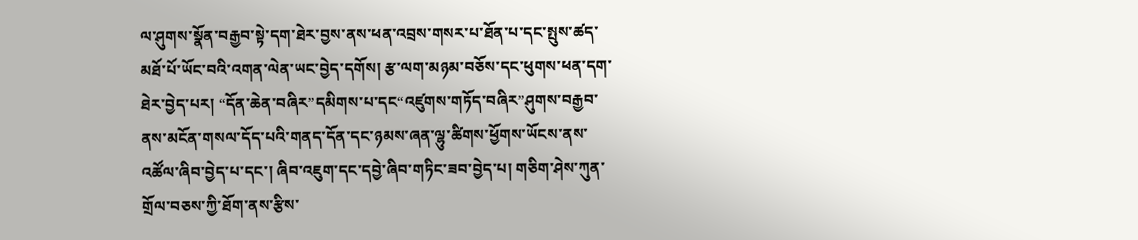ལ་ཤུགས་སྣོན་བརྒྱབ་སྟེ་དག་ཐེར་བྱས་ནས་ཕན་འབྲས་གསར་པ་ཐོན་པ་དང་སྤུས་ཚད་མཐོ་པོ་ཡོང་བའི་འགན་ལེན་ཡང་བྱེད་དགོས། རྩ་ལག་མཉམ་བཅོས་དང་ཕུགས་ཕན་དག་ཐེར་བྱེད་པར། “དོན་ཆེན་བཞིར”དམིགས་པ་དང“འཛུགས་གཏོད་བཞིར”ཤུགས་བརྒྱབ་ནས་མངོན་གསལ་དོད་པའི་གནད་དོན་དང་ཉམས་ཞན་ལྷུ་ཚིགས་ཕྱོགས་ཡོངས་ནས་འཚོལ་ཞིབ་བྱེད་པ་དང་། ཞིབ་འཇུག་དང་དབྱེ་ཞིབ་གཏིང་ཟབ་བྱེད་པ། གཅིག་ཤེས་ཀུན་གྲོལ་བཅས་ཀྱི་ཐོག་ནས་རྩིས་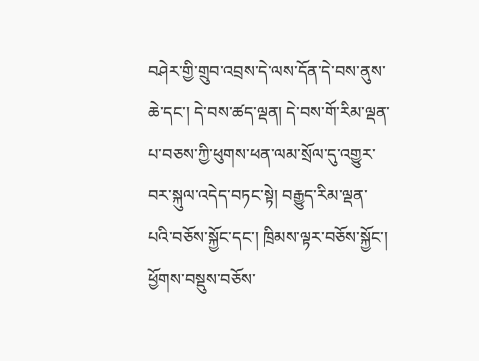བཤེར་གྱི་གྲུབ་འབྲས་དེ་ལས་དོན་དེ་བས་ནུས་ཆེ་དང་། དེ་བས་ཚད་ལྡན། དེ་བས་གོ་རིམ་ལྡན་པ་བཅས་ཀྱི་ཕུགས་ཕན་ལམ་སྲོལ་དུ་འགྱུར་བར་སྐུལ་འདེད་བཏང་སྟེ། བརྒྱུད་རིམ་ལྡན་པའི་བཅོས་སྐྱོང་དང་། ཁྲིམས་ལྟར་བཅོས་སྐྱོང་། ཕྱོགས་བསྡུས་བཅོས་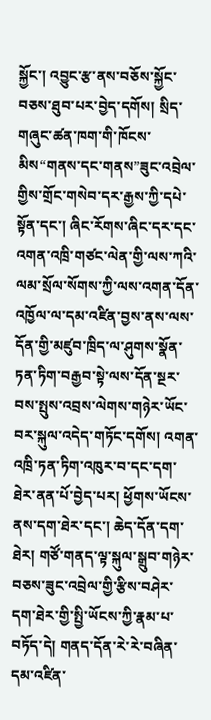སྐྱོང་། འབྱུང་རྩ་ནས་བཅོས་སྐྱོང་བཅས་ཐུབ་པར་བྱེད་དགོས། སྲིད་གཞུང་ཚན་ཁག་གི་ཁོངས་མིས“གནས་དང་གནས”ཟུང་འབྲེལ་གྱིས་གྲོང་གསེབ་དར་རྒྱས་ཀྱི་དཔེ་སྟོན་དང་། ཞིང་རོགས་ཞིང་དར་དང་འགན་འཁྲི་གཙང་ལེན་གྱི་ལས་ཀའི་ལམ་སྲོལ་སོགས་ཀྱི་ལས་འགན་དོན་འཁྱོལ་ལ་དམ་འཛིན་བྱས་ནས་ལས་དོན་གྱི་མཛུབ་ཁྲིད་ལ་ཤུགས་སྣོན་ཏན་ཏིག་བརྒྱབ་སྟེ་ལས་དོན་སྔར་བས་སྤུས་འབྲས་ལེགས་གཉེར་ཡོང་བར་སྐུལ་འདེད་གཏོང་དགོས། འགན་འཁྲི་ཏན་ཏིག་འཁུར་བ་དང་དག་ཐེར་ནན་པོ་བྱེད་པར། ཕྱོགས་ཡོངས་ནས་དག་ཐེར་དང་། ཆེད་དོན་དག་ཐེར། གཙོ་གནད་ལྟ་སྐུལ་སྒྲུབ་གཉེར་བཅས་ཟུང་འབྲེལ་གྱི་རྩིས་བཤེར་དག་ཐེར་གྱི་སྤྱི་ཡོངས་ཀྱི་རྣམ་པ་བཏོད་དེ། གནད་དོན་རེ་རེ་བཞིན་དམ་འཛིན་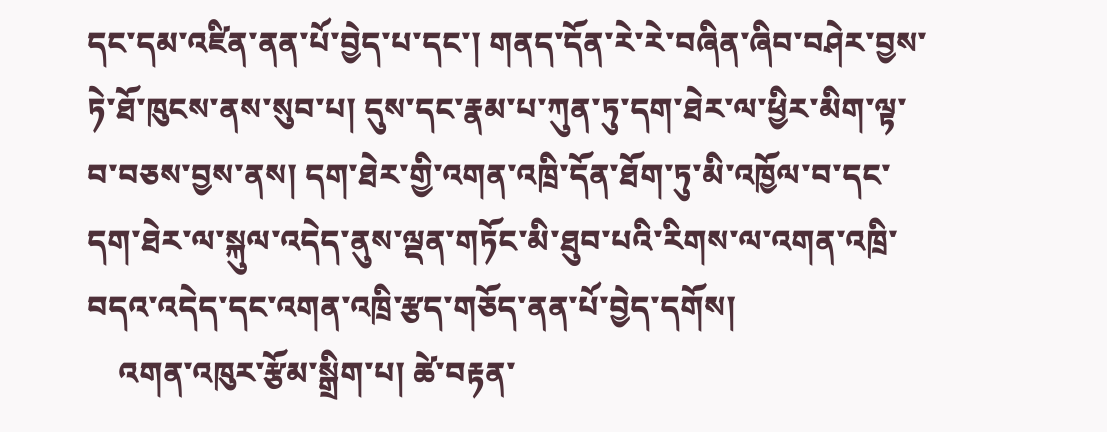དང་དམ་འཛིན་ནན་པོ་བྱེད་པ་དང་། གནད་དོན་རེ་རེ་བཞིན་ཞིབ་བཤེར་བྱས་ཏེ་ཐོ་ཁུངས་ནས་སུབ་པ། དུས་དང་རྣམ་པ་ཀུན་ཏུ་དག་ཐེར་ལ་ཕྱིར་མིག་ལྟ་བ་བཅས་བྱས་ནས། དག་ཐེར་གྱི་འགན་འཁྲི་དོན་ཐོག་ཏུ་མི་འཁྱོལ་བ་དང་དག་ཐེར་ལ་སྐུལ་འདེད་ནུས་ལྡན་གཏོང་མི་ཐུབ་པའི་རིགས་ལ་འགན་འཁྲི་བདའ་འདེད་དང་འགན་འཁྲི་རྩད་གཅོད་ནན་པོ་བྱེད་དགོས།
    འགན་འཁུར་རྩོམ་སྒྲིག་པ། ཚེ་བརྟན་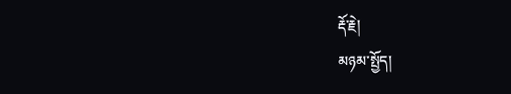རྡོ་རྗེ།
མཉམ་སྤྱོད།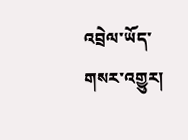འབྲེལ་ཡོད་གསར་འགྱུར།